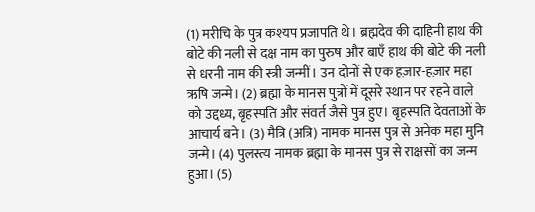(1) मरीचि के पुत्र कश्यप प्रजापति थे। ब्रह्मदेव की दाहिनी हाथ की बोटे की नली से दक्ष नाम का पुरुष और बाएँ हाथ की बोटे की नली से धरनी नाम की स्त्री जन्मीं। उन दोनों से एक हज़ार-हज़ार महा ऋषि जन्मे। (2) ब्रह्मा के मानस पुत्रों में दूसरे स्थान पर रहने वाले को उद्दध्य, बृहस्पति और संवर्त जैसे पुत्र हुए। बृहस्पति देवताओं के आचार्य बने। (3) मैत्रि (अत्रि) नामक मानस पुत्र से अनेक महा मुनि जन्मे। (4) पुलस्त्य नामक ब्रह्मा के मानस पुत्र से राक्षसों का जन्म हुआ। (5)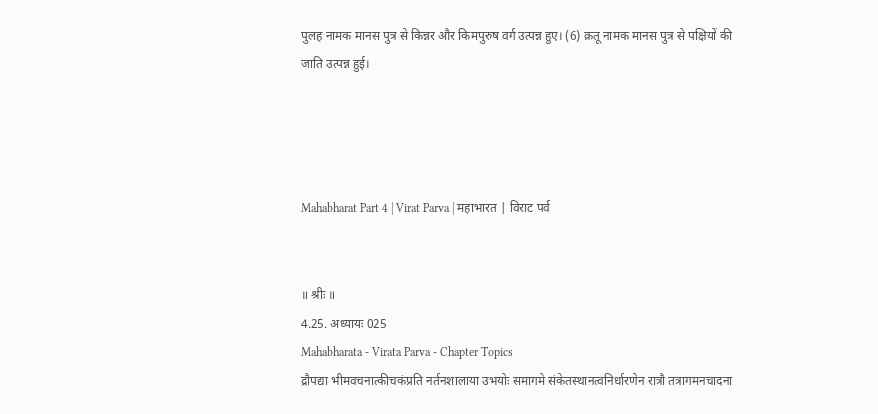पुलह नामक मानस पुत्र से किन्नर और किमपुरुष वर्ग उत्पन्न हुए। (6) क्रतू नामक मानस पुत्र से पक्षियों की जाति उत्पन्न हुई।




Mahabharat Part 4 | Virat Parva | महाभारत | विराट पर्व


॥ श्रीः ॥
4.25. अध्यायः 025
Mahabharata - Virata Parva - Chapter Topics
द्रौपद्या भीमवचनात्कीचकंप्रति नर्तनशालाया उभयोः समागमे संकेतस्थानत्वनिर्धारणेन रात्रौ तत्रागमनचादना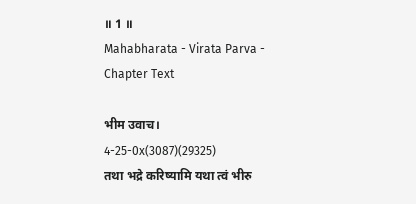॥ 1 ॥
Mahabharata - Virata Parva - Chapter Text

भीम उवाच। 4-25-0x(3087)(29325)
तथा भद्रे करिष्यामि यथा त्वं भीरु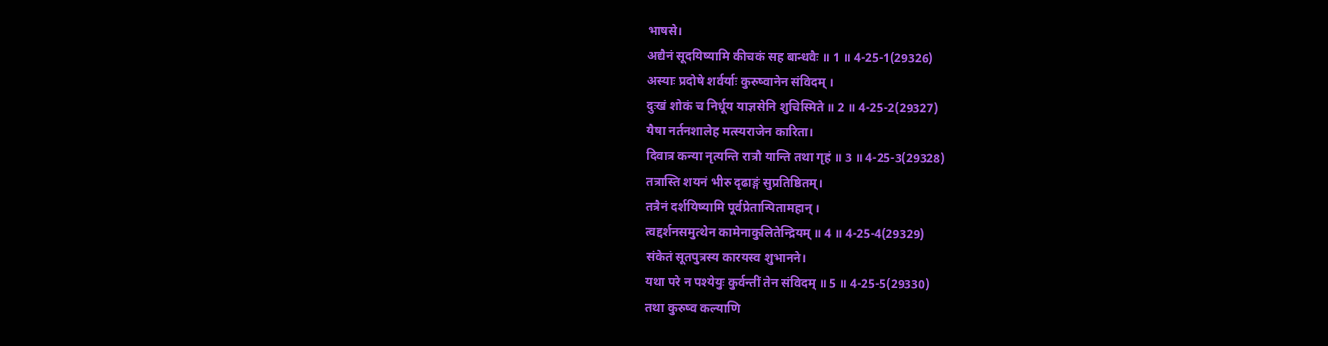भाषसे।
अद्यैनं सूदयिष्यामि कीचकं सह बान्धवैः ॥ 1 ॥ 4-25-1(29326)
अस्याः प्रदोषे शर्वर्याः कुरुष्वानेन संविदम् ।
दुःखं शोकं च निर्धूय याज्ञसेनि शुचिस्मिते ॥ 2 ॥ 4-25-2(29327)
यैषा नर्तनशालेह मत्स्यराजेन कारिता।
दिवात्र कन्या नृत्यन्ति रात्रौ यान्ति तथा गृहं ॥ 3 ॥ 4-25-3(29328)
तत्रास्ति शयनं भीरु दृढाङ्गं सुप्रतिष्ठितम्।
तत्रैनं दर्शयिष्यामि पूर्वप्रेतान्पितामहान् ।
त्वद्दर्शनसमुत्थेन कामेनाकुलितेन्द्रियम् ॥ 4 ॥ 4-25-4(29329)
संकेतं सूतपुत्रस्य कारयस्व शुभानने।
यथा परे न पश्येयुः कुर्वन्तीं तेन संविदम् ॥ 5 ॥ 4-25-5(29330)
तथा कुरुष्व कल्याणि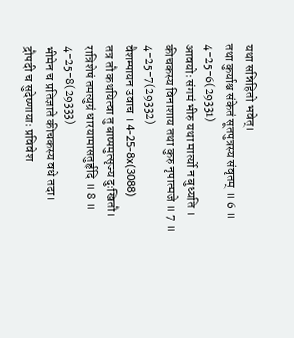यथा सन्निहितो भवेत्।
तथा कुर्याश्च संकेतं सूतपुत्रस्य संवृतम् ॥ 6 ॥ 4-25-6(29331)
आवयोः संगमं भीरु यथा मार्त्यो न बुध्यति ।
कीचकस्य विनाशाय तथा कुरु नृपात्मजे ॥ 7 ॥ 4-25-7(29332)
वैशम्पायन उवाच । 4-25-8x(3088)
तत्र तौ कथयित्वा तु बाष्पमुत्सृज्य दुःखितौ।
रात्रिशेषं तमत्युग्रं धारयामासतुर्हृदि ॥ 8 ॥ 4-25-8(29333)
भीमेन च प्रतिज्ञाते कीचकस्य वधे तदा।
द्रौपदी च सुदेष्णायाः प्रविवेश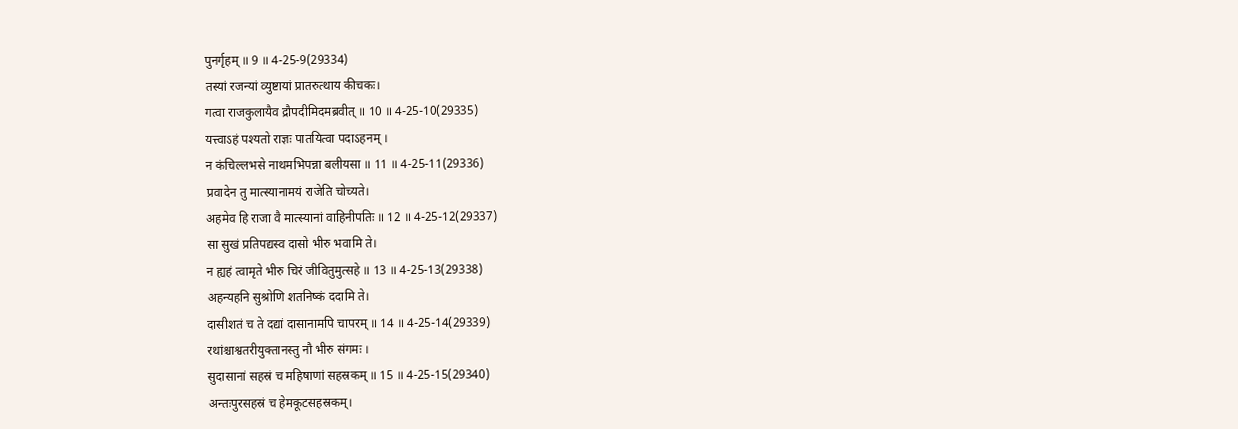पुनर्गृहम् ॥ 9 ॥ 4-25-9(29334)
तस्यां रजन्यां व्युष्टायां प्रातरुत्थाय कीचकः।
गत्वा राजकुलायैव द्रौपदीमिदमब्रवीत् ॥ 10 ॥ 4-25-10(29335)
यत्त्वाऽहं पश्यतो राज्ञः पातयित्वा पदाऽहनम् ।
न कंचिल्लभसे नाथमभिपन्ना बलीयसा ॥ 11 ॥ 4-25-11(29336)
प्रवादेन तु मात्स्यानामयं राजेति चोच्यते।
अहमेव हि राजा वै मात्स्यानां वाहिनीपतिः ॥ 12 ॥ 4-25-12(29337)
सा सुखं प्रतिपद्यस्व दासो भीरु भवामि ते।
न ह्यहं त्वामृते भीरु चिरं जीवितुमुत्सहे ॥ 13 ॥ 4-25-13(29338)
अहन्यहनि सुश्रोणि शतनिष्कं ददामि ते।
दासीशतं च ते दद्यां दासानामपि चापरम् ॥ 14 ॥ 4-25-14(29339)
रथांश्चाश्वतरीयुक्तानस्तु नौ भीरु संगमः ।
सुदासानां सहस्रं च महिषाणां सहस्रकम् ॥ 15 ॥ 4-25-15(29340)
अन्तःपुरसहस्रं च हेमकूटसहस्रकम्।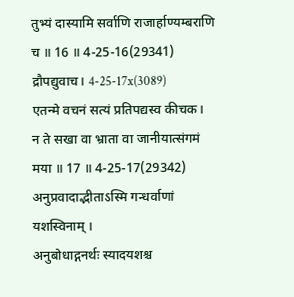तुभ्यं दास्यामि सर्वाणि राजार्हाण्यम्बराणि च ॥ 16 ॥ 4-25-16(29341)
द्रौपद्युवाच। 4-25-17x(3089)
एतन्मे वचनं सत्यं प्रतिपद्यस्व कीचक।
न ते सखा वा भ्राता वा जानीयात्संगमं मया ॥ 17 ॥ 4-25-17(29342)
अनुप्रवादाद्भीताऽस्मि गन्धर्वाणां यशस्विनाम् ।
अनुबोधाद्गनर्थः स्यादयशश्च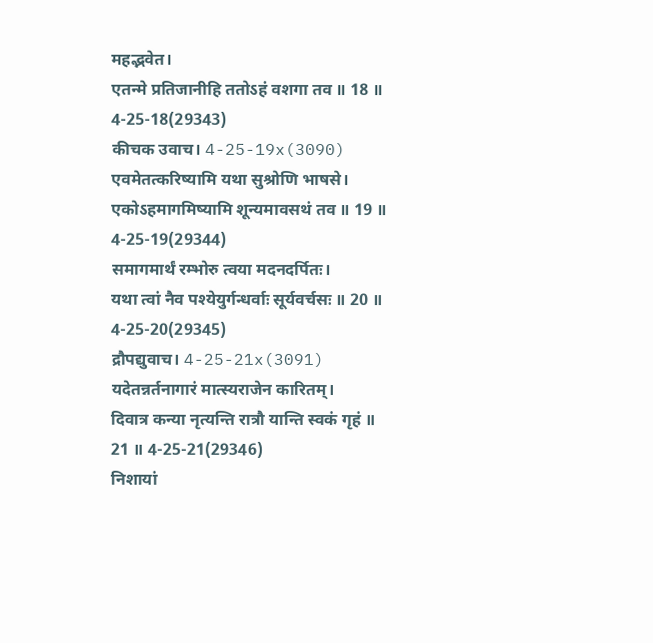महद्भवेत।
एतन्मे प्रतिजानीहि ततोऽहं वशगा तव ॥ 18 ॥ 4-25-18(29343)
कीचक उवाच। 4-25-19x(3090)
एवमेतत्करिष्यामि यथा सुश्रोणि भाषसे।
एकोऽहमागमिष्यामि शून्यमावसथं तव ॥ 19 ॥ 4-25-19(29344)
समागमार्थं रम्भोरु त्वया मदनदर्पितः।
यथा त्वां नैव पश्येयुर्गन्धर्वाः सूर्यवर्चसः ॥ 20 ॥ 4-25-20(29345)
द्रौपद्युवाच। 4-25-21x(3091)
यदेतन्नर्तनागारं मात्स्यराजेन कारितम्।
दिवात्र कन्या नृत्यन्ति रात्रौ यान्ति स्वकं गृहं ॥ 21 ॥ 4-25-21(29346)
निशायां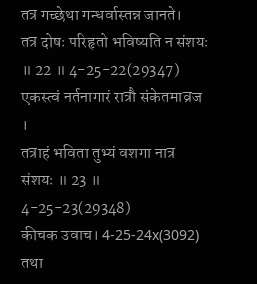तत्र गच्छेथा गन्धर्वास्तन्न जानते।
तत्र दोषः परिहृतो भविष्यति न संशयः ॥ 22 ॥ 4-25-22(29347)
एकस्त्वं नर्तनागारं रात्रौ संकेतमाव्रज ।
तत्राहं भविता तुभ्यं वशगा नात्र संशयः ॥ 23 ॥ 4-25-23(29348)
कीचक उवाच। 4-25-24x(3092)
तथा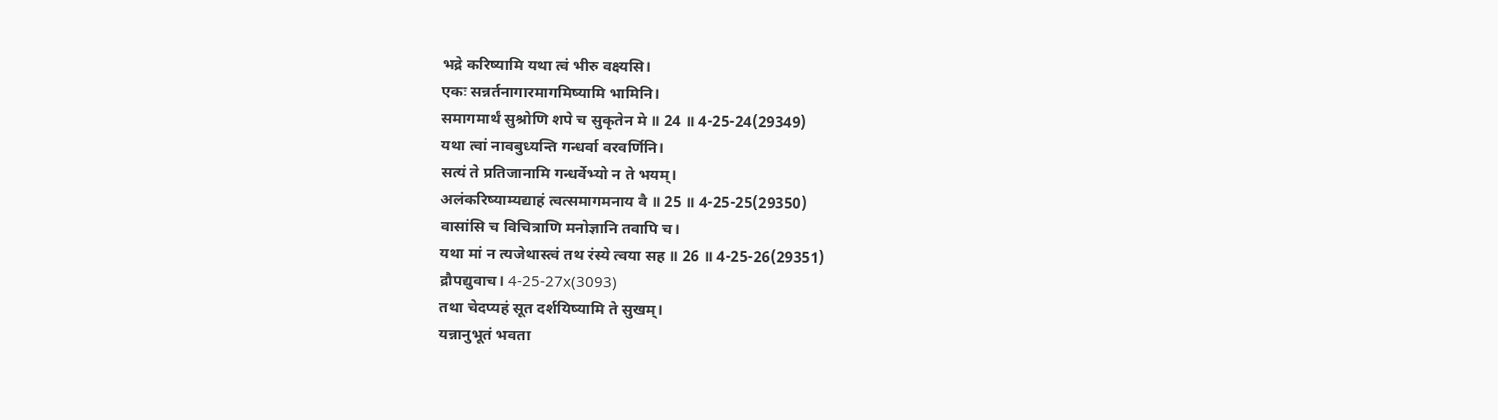भद्रे करिष्यामि यथा त्वं भीरु वक्ष्यसि।
एकः सन्नर्तनागारमागमिष्यामि भामिनि।
समागमार्थं सुश्रोणि शपे च सुकृतेन मे ॥ 24 ॥ 4-25-24(29349)
यथा त्वां नावबुध्यन्ति गन्धर्वा वरवर्णिनि।
सत्यं ते प्रतिजानामि गन्धर्वेभ्यो न ते भयम्।
अलंकरिष्याम्यद्याहं त्वत्समागमनाय वै ॥ 25 ॥ 4-25-25(29350)
वासांसि च विचित्राणि मनोज्ञानि तवापि च।
यथा मां न त्यजेथास्त्वं तथ रंस्ये त्वया सह ॥ 26 ॥ 4-25-26(29351)
द्रौपद्युवाच। 4-25-27x(3093)
तथा चेदप्यहं सूत दर्शयिष्यामि ते सुखम्।
यन्नानुभूतं भवता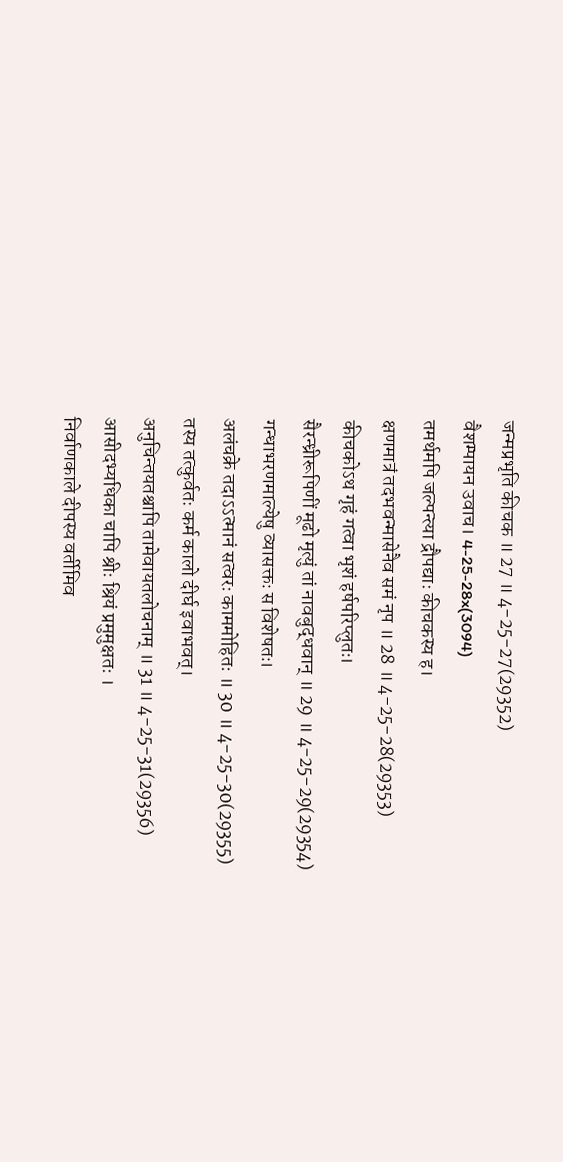जन्मप्रभृति कीचक ॥ 27 ॥ 4-25-27(29352)
वैशम्पायन उवाच। 4-25-28x(3094)
तमर्थमपि जल्पन्त्या द्रौपद्याः कीचकस्य ह।
क्षणमात्रं तदभवन्मासेनैव समं नृप ॥ 28 ॥ 4-25-28(29353)
कीचकोऽथ गृहं गत्वा भृशं हर्षपरिप्लुतः।
सैरन्ध्रीरूपिणीं मूढो मृत्युं तां नावबुद्धवान् ॥ 29 ॥ 4-25-29(29354)
गन्धाभरणमाल्येषु व्यासक्तः स विशेषतः।
अलंचक्रे तदाऽऽत्मानं सत्वरः काममोहितः ॥ 30 ॥ 4-25-30(29355)
तस्य तत्कुर्वतः कर्म कालो दीर्घ इवाभवत्।
अनुचिन्तयतश्चापि तामेवायतलोचनाम् ॥ 31 ॥ 4-25-31(29356)
आसीदभ्यधिका चापि श्रीः श्रियं प्रमुमुक्षतः ।
निर्वाणकाले दीपस्य वर्तीमिव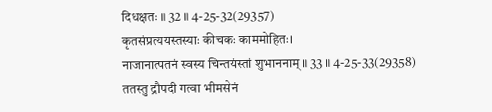दिधक्षतः ॥ 32 ॥ 4-25-32(29357)
कृतसंप्रत्ययस्तस्याः कीचकः काममोहितः।
नाजानात्पतनं स्वस्य चिन्तयंस्तां शुभाननाम् ॥ 33 ॥ 4-25-33(29358)
ततस्तु द्रौपदी गत्वा भीमसेनं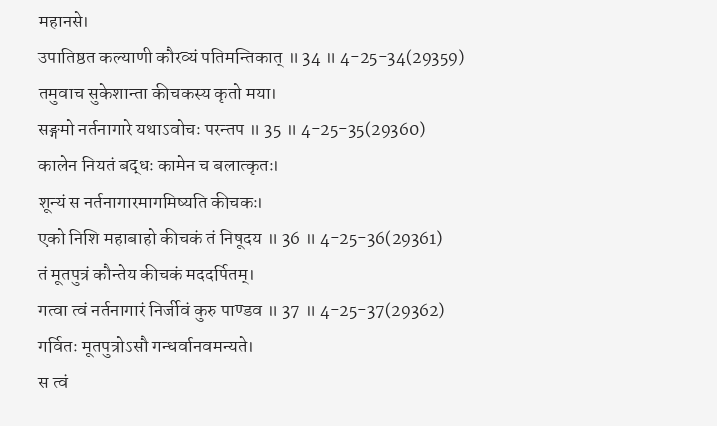महानसे।
उपातिष्ठत कल्याणी कौरव्यं पतिमन्तिकात् ॥ 34 ॥ 4-25-34(29359)
तमुवाच सुकेशान्ता कीचकस्य कृतो मया।
सङ्गमो नर्तनागारे यथाऽवोचः परन्तप ॥ 35 ॥ 4-25-35(29360)
कालेन नियतं बद्धः कामेन च बलात्कृतः।
शून्यं स नर्तनागारमागमिष्यति कीचकः।
एको निशि महाबाहो कीचकं तं निषूदय ॥ 36 ॥ 4-25-36(29361)
तं मूतपुत्रं कौन्तेय कीचकं मददर्पितम्।
गत्वा त्वं नर्तनागारं निर्जीवं कुरु पाण्डव ॥ 37 ॥ 4-25-37(29362)
गर्वितः मूतपुत्रोऽसौ गन्धर्वानवमन्यते।
स त्वं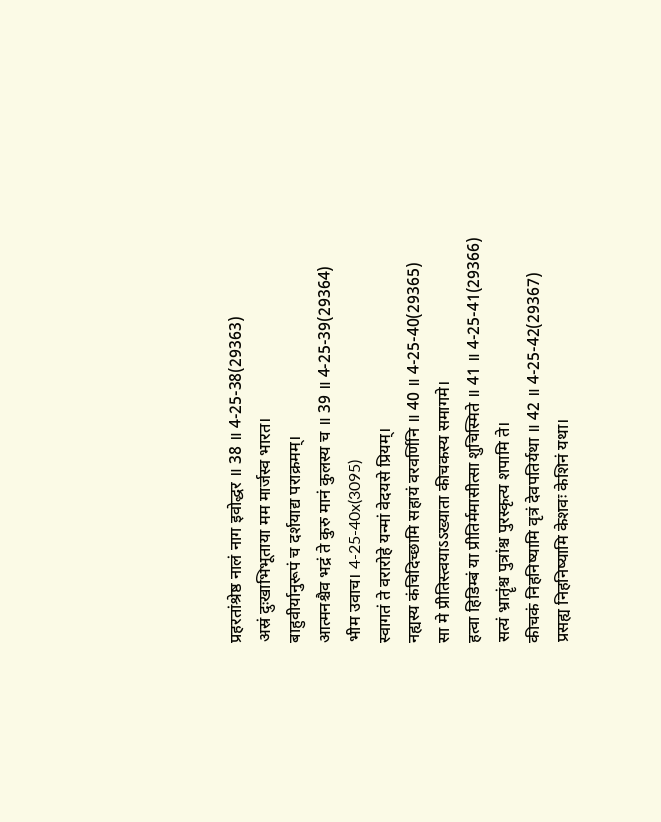प्रहरतांश्रेष्ठ नालं नाग इवोद्धर ॥ 38 ॥ 4-25-38(29363)
अस्रं दुःखाभिभूताया मम मार्जस्व भारत।
बाहुवीर्यानुरूपं च दर्शयाद्य पराक्रमम्।
आत्मनश्चैव भद्रं ते कुरु मानं कुलस्य च ॥ 39 ॥ 4-25-39(29364)
भीम उवाच। 4-25-40x(3095)
स्वागतं ते वरारोहे यन्मां वेदयसे प्रियम्।
नह्यस्य कंचिदिच्छामि सहायं वरवर्णिनि ॥ 40 ॥ 4-25-40(29365)
सा मे प्रीतिस्त्वयाऽऽख्याता कीचकस्य समागमे।
हत्वा हिडिम्बं या प्रीतिर्ममासीत्सा शुचिस्मिते ॥ 41 ॥ 4-25-41(29366)
सत्यं भ्रातॄंश्च पुत्रांश्च पुरस्कृत्य शपामि ते।
कीचकं निहनिष्यामि वृत्रं देवपतिर्यथा ॥ 42 ॥ 4-25-42(29367)
प्रसह्य निहनिष्यामि केशवः केशिनं यथा।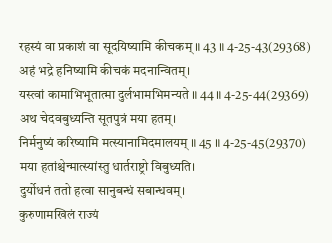रहस्यं वा प्रकाशं वा सूदयिष्यामि कीचकम् ॥ 43 ॥ 4-25-43(29368)
अहं भद्रे हनिष्यामि कीचकं मदनान्वितम्।
यस्त्वां कामाभिभूतात्मा दुर्लभामभिमन्यते ॥ 44 ॥ 4-25-44(29369)
अथ चेदवबुध्यन्ति सूतपुत्रं मया हतम्।
निर्मनुष्यं करिष्यामि मत्स्यानामिदमालयम् ॥ 45 ॥ 4-25-45(29370)
मया हतांश्चेन्मात्स्यांस्तु धार्तराष्ट्रो विबुध्यति।
दुर्योधनं ततो हत्वा सानुबन्धं सबान्धवम्।
कुरुणामखिलं राज्यं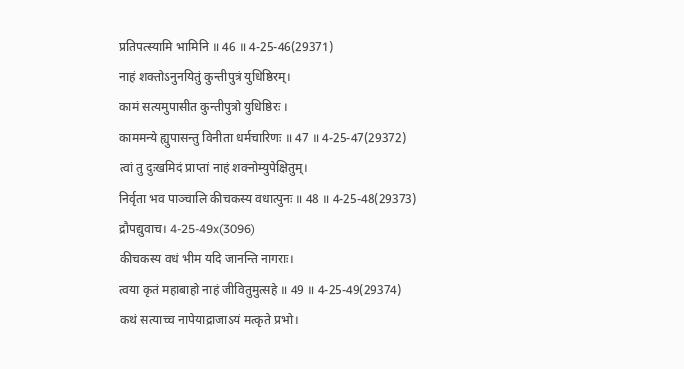प्रतिपत्स्यामि भामिनि ॥ 46 ॥ 4-25-46(29371)
नाहं शक्तोऽनुनयितुं कुन्तीपुत्रं युधिष्ठिरम्।
कामं सत्यमुपासीत कुन्तीपुत्रो युधिष्ठिरः ।
काममन्ये ह्युपासन्तु विनीता धर्मचारिणः ॥ 47 ॥ 4-25-47(29372)
त्वां तु दुःखमिदं प्राप्तां नाहं शक्नोम्युपेक्षितुम्।
निर्वृता भव पाञ्चालि कीचकस्य वधात्पुनः ॥ 48 ॥ 4-25-48(29373)
द्रौपद्युवाच। 4-25-49x(3096)
कीचकस्य वधं भीम यदि जानन्ति नागराः।
त्वया कृतं महाबाहो नाहं जीवितुमुत्सहे ॥ 49 ॥ 4-25-49(29374)
कथं सत्याच्च नापेयाद्राजाऽयं मत्कृते प्रभो।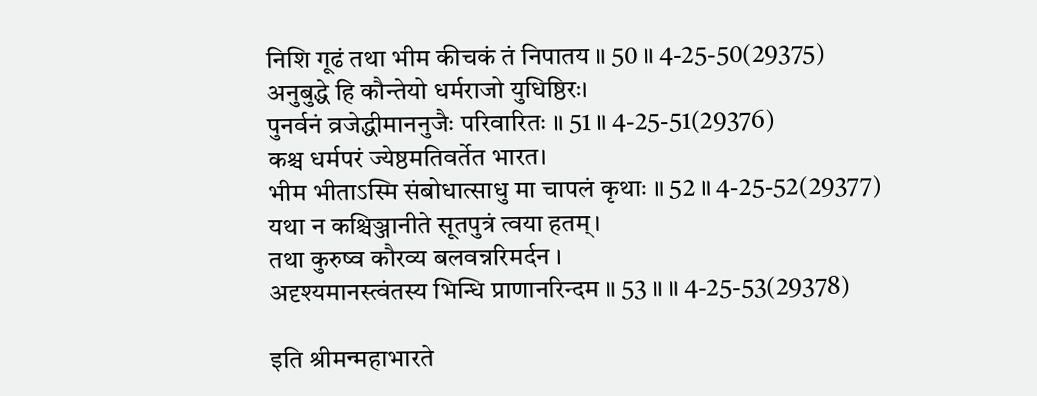निशि गूढं तथा भीम कीचकं तं निपातय ॥ 50 ॥ 4-25-50(29375)
अनुबुद्धे हि कौन्तेयो धर्मराजो युधिष्ठिरः।
पुनर्वनं व्रजेद्धीमाननुजैः परिवारितः ॥ 51 ॥ 4-25-51(29376)
कश्च धर्मपरं ज्येष्ठमतिवर्तेत भारत।
भीम भीताऽस्मि संबोधात्साधु मा चापलं कृथाः ॥ 52 ॥ 4-25-52(29377)
यथा न कश्चिञ्जानीते सूतपुत्रं त्वया हतम्।
तथा कुरुष्व कौरव्य बलवन्नरिमर्दन ।
अदृश्यमानस्त्वंतस्य भिन्धि प्राणानरिन्दम ॥ 53 ॥ ॥ 4-25-53(29378)

इति श्रीमन्महाभारते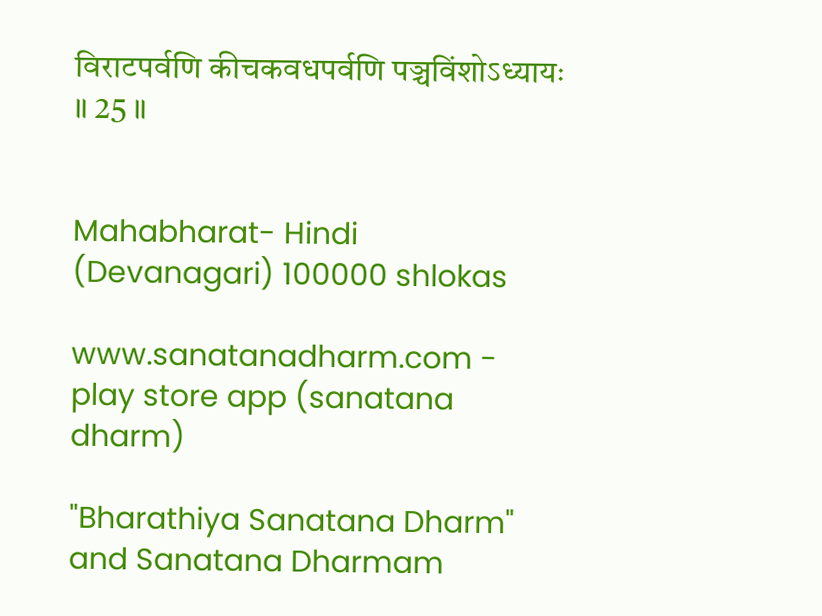विराटपर्वणि कीचकवधपर्वणि पञ्चविंशोऽध्यायः ॥ 25 ॥


Mahabharat- Hindi (Devanagari) 100000 shlokas

www.sanatanadharm.com - play store app (sanatana dharm)

"Bharathiya Sanatana Dharm" and Sanatana Dharmam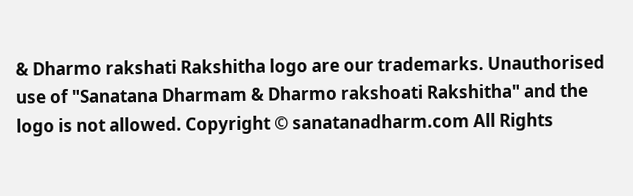& Dharmo rakshati Rakshitha logo are our trademarks. Unauthorised use of "Sanatana Dharmam & Dharmo rakshoati Rakshitha" and the logo is not allowed. Copyright © sanatanadharm.com All Rights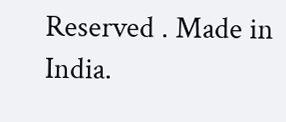Reserved . Made in India.